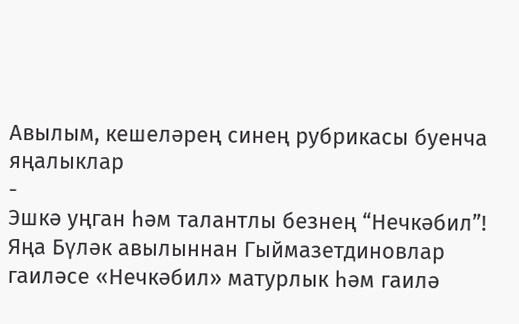Авылым, кешеләрең синең рубрикасы буенча яңалыклар
-
Эшкә уңган һәм талантлы безнең “Нечкәбил”!
Яңа Бүләк авылыннан Гыймазетдиновлар гаиләсе «Нечкәбил» матурлык һәм гаилә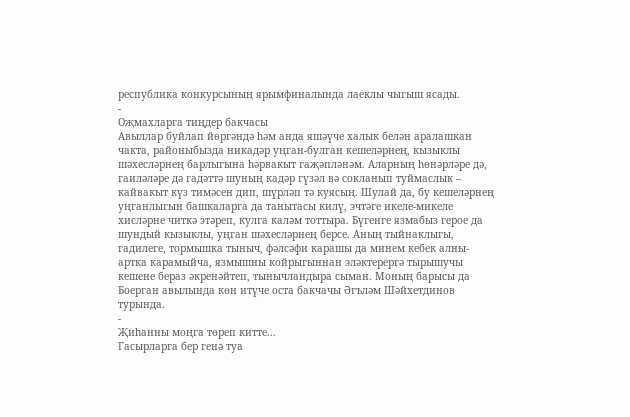республика конкурсының ярымфиналында лаеклы чыгыш ясады.
-
Оҗмахларга тиңдер бакчасы
Авыллар буйлап йөргәндә һәм анда яшәүче халык белән аралашкан чакта, районыбызда никадәр уңган-булган кешеләрнең, кызыклы шәхесләрнең барлыгына һәрвакыт гаҗәпләнәм. Аларның һөнәрләре дә, гаиләләре дә гадәттә шуның кадәр гүзәл вә сокланып туймаслык – кайвакыт күз тимәсен дип, шүрләп тә куясың. Шулай да, бу кешеләрнең уңганлыгын башкаларга да танытасы килү, эчтәге икеле-микеле хисләрне читкә этәреп, кулга каләм тоттыра. Бүгенге язмабыз герое да шундый кызыклы, уңган шәхесләрнең берсе. Аның тыйнаклыгы, гадилеге, тормышка тыныч, фәлсәфи карашы да минем кебек алны-артка карамыйча, язмышны койрыгыннан эләктерергә тырышучы кешене бераз әкренәйтеп, тынычландыра сыман. Моның барысы да Боерган авылында көн итүче оста бакчачы Әгъләм Шәйхетдинов турында.
-
Җиһанны моңга төреп китте...
Гасырларга бер генә туа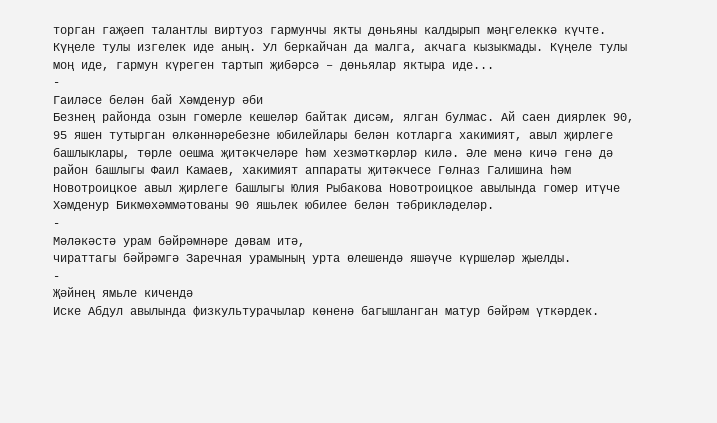торган гаҗәеп талантлы виртуоз гармунчы якты дөньяны калдырып мәңгелеккә күчте. Күңеле тулы изгелек иде аның. Ул беркайчан да малга, акчага кызыкмады. Күңеле тулы моң иде, гармун күреген тартып җибәрсә – дөньялар яктыра иде...
-
Гаиләсе белән бай Хәмденур әби
Безнең районда озын гомерле кешеләр байтак дисәм, ялган булмас. Ай саен диярлек 90, 95 яшен тутырган өлкәннәребезне юбилейлары белән котларга хакимият, авыл җирлеге башлыклары, төрле оешма җитәкчеләре һәм хезмәткәрләр килә. Әле менә кичә генә дә район башлыгы Фаил Камаев, хакимият аппараты җитәкчесе Гөлназ Галишина һәм Новотроицкое авыл җирлеге башлыгы Юлия Рыбакова Новотроицкое авылында гомер итүче Хәмденур Бикмөхәммәтованы 90 яшьлек юбилее белән тәбрикләделәр.
-
Мәләкәстә урам бәйрәмнәре дәвам итә,
чираттагы бәйрәмгә Заречная урамының урта өлешендә яшәүче күршеләр җыелды.
-
Җәйнең ямьле кичендә
Иске Абдул авылында физкультурачылар көненә багышланган матур бәйрәм үткәрдек.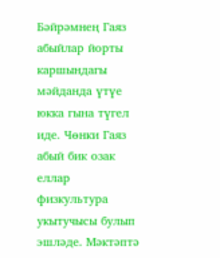Бәйрәмнең Гаяз абыйлар йорты каршындагы мәйданда үтүе юкка гына түгел иде. Чөнки Гаяз абый бик озак еллар физкультура укытучысы булып эшләде. Мәктәптә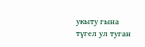укыту гына түгел ул туган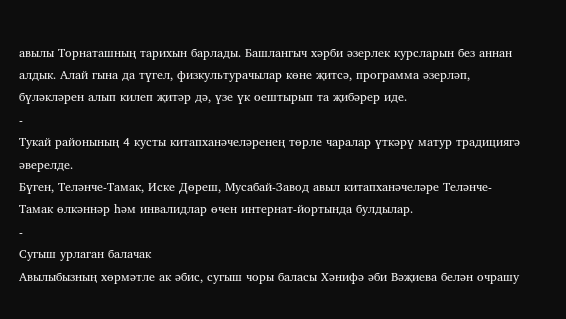авылы Торнаташның тарихын барлады. Башлангыч хәрби әзерлек курсларын без аннан алдык. Алай гына да түгел, физкультурачылар көне җитсә, программа әзерләп, бүләкләрен алып килеп җитәр дә, үзе үк оештырып та җибәрер иде.
-
Тукай районының 4 кусты китапханәчеләренең төрле чаралар үткәрү матур традициягә әверелде.
Бүген, Теләнче-Тамак, Иске Дөреш, Мусабай-Завод авыл китапханәчеләре Теләнче-Тамак өлкәннәр һәм инвалидлар өчен интернат-йортында булдылар.
-
Сугыш урлаган балачак
Авылыбызның хөрмәтле ак әбис, сугыш чоры баласы Хәнифә әби Вәҗиева белән очрашу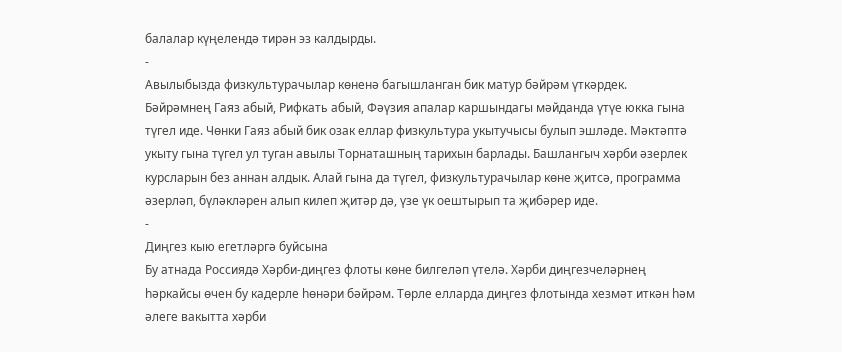балалар күңелендә тирән эз калдырды.
-
Авылыбызда физкультурачылар көненә багышланган бик матур бәйрәм үткәрдек.
Бәйрәмнең Гаяз абый, Рифкать абый, Фәүзия апалар каршындагы мәйданда үтүе юкка гына түгел иде. Чөнки Гаяз абый бик озак еллар физкультура укытучысы булып эшләде. Мәктәптә укыту гына түгел ул туган авылы Торнаташның тарихын барлады. Башлангыч хәрби әзерлек курсларын без аннан алдык. Алай гына да түгел, физкультурачылар көне җитсә, программа әзерләп, бүләкләрен алып килеп җитәр дә, үзе үк оештырып та җибәрер иде.
-
Диңгез кыю егетләргә буйсына
Бу атнада Россиядә Хәрби-диңгез флоты көне билгеләп үтелә. Хәрби диңгезчеләрнең һәркайсы өчен бу кадерле һөнәри бәйрәм. Төрле елларда диңгез флотында хезмәт иткән һәм әлеге вакытта хәрби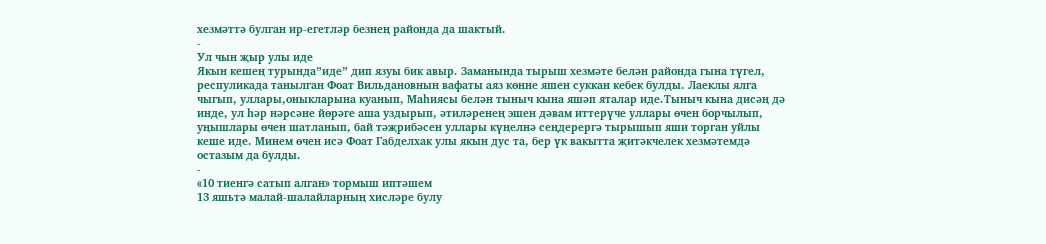хезмәттә булган ир-егетләр безнең районда да шактый.
-
Ул чын җыр улы иде
Якын кешең турында”иде” дип язуы бик авыр. Заманында тырыш хезмәте белән районда гына түгел, респуликада танылган Фоат Вильдановнын вафаты аяз көнне яшен суккан кебек булды. Лаеклы ялга чыгып, уллары,оныкларына куанып, Маһиясы белән тыныч кына яшәп яталар иде.Тыныч кына дисәң дә инде, ул һәр нәрсәне йөрәге аша уздырып, әтиләренең эшен дәвам иттерүче уллары өчен борчылып, уңышлары өчен шатланып, бай тәҗрибәсен уллары күңелнә сеңдерергә тырышып яши торган уйлы кеше иде. Минем өчен исә Фоат Габделхак улы якын дус та, бер үк вакытта җитәкчелек хезмәтемдә остазым да булды.
-
«10 тиенгә сатып алган» тормыш иптәшем
13 яшьтә малай-шалайларның хисләре булу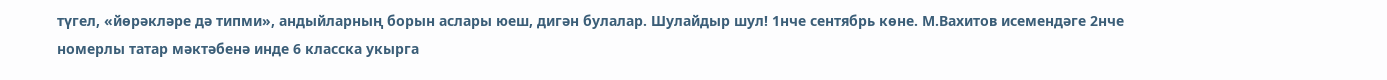түгел, «йөрәкләре дә типми», андыйларның борын аслары юеш, дигән булалар. Шулайдыр шул! 1нче сентябрь көне. М.Вахитов исемендәге 2нче номерлы татар мәктәбенә инде 6 класска укырга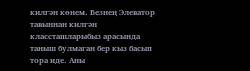килгән көнем. Безнең Элеватор тавыннан килгән классташларыбыз арасында таныш булмаган бер кыз басып тора иде. Аны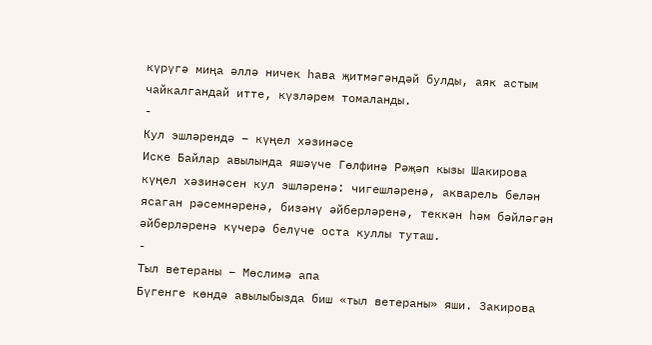күрүгә миңа әллә ничек һава җитмәгәндәй булды, аяк астым чайкалгандай итте, күзләрем томаланды.
-
Кул эшләрендә – күңел хәзинәсе
Иске Байлар авылында яшәүче Гөлфинә Рәҗәп кызы Шакирова күңел хәзинәсен кул эшләренә: чигешләренә, акварель белән ясаган рәсемнәренә, бизәнү әйберләренә, теккән һәм бәйләгән әйберләренә күчерә белүче оста куллы туташ.
-
Тыл ветераны – Мөслимә апа
Бүгенге көндә авылыбызда биш «тыл ветераны» яши. Закирова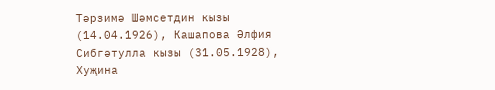Тәрзимә Шәмсетдин кызы (14.04.1926), Кашапова Әлфия Сибгәтулла кызы (31.05.1928), Хуҗина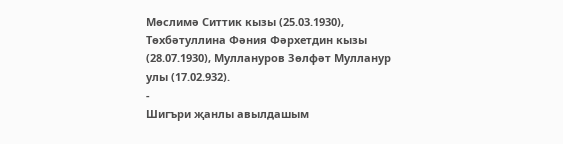Мөслимә Ситтик кызы (25.03.1930), Төхбәтуллина Фәния Фәрхетдин кызы (28.07.1930), Муллануров Зөлфәт Мулланур улы (17.02.932).
-
Шигъри җанлы авылдашым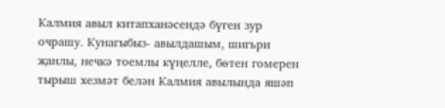Калмия авыл китапханәсендә бүген зур очрашу. Кунагыбыз- авылдашым, шигьри җанлы, нечкә тоемлы күңелле, бөтен гомерен тырыш хезмәт белән Калмия авылында яшәп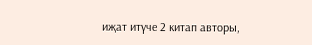иҗат итүче 2 китап авторы,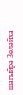шагыйрә Зөләйха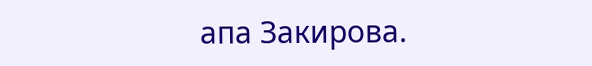апа Закирова.